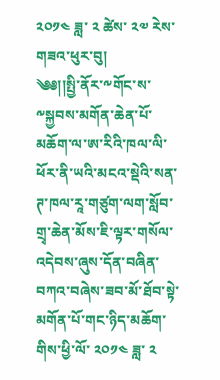༢༠༡༤ ཟླ་ ༢ ཚེས་ ༢༧ རེས་གཟའ་ཕུར་བུ།
༄༅།།སྤྱི་ནོར་༸གོང་ས་༸སྐྱབས་མགོན་ཆེན་པོ་མཆོག་ལ་ཨ་རིའི་ཁལ་ལི་ཕོར་ནི་ཡའི་མངའ་སྡེའི་སན་ཊ་ཁལ་རཱ་གཙུག་ལག་སློབ་གྲྭ་ཆེན་མོས་ཇི་ལྟར་གསོལ་འདེབས་ཞུས་དོན་བཞིན་བཀའ་བཞེས་ཟབ་མོ་ཐོབ་སྟེ་མགོན་པོ་གང་ཉིད་མཆོག་གིས་ཕྱི་ལོ་ ༢༠༡༤ ཟླ་ ༢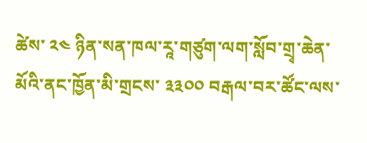ཚེས་ ༢༤ ཉིན་སན་ཁལ་རཱ་གཙུག་ལག་སློབ་གྲྭ་ཆེན་མོའི་ནང་ཁྱོན་མི་གྲངས་ ༣༣༠༠ བརྒལ་བར་ཚོང་ལས་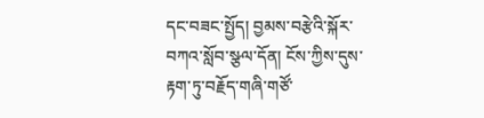དང་བཟང་སྤྱོད། བྱམས་བརྩེའི་སྐོར་བཀའ་སློབ་སྩལ་དོན། ངོས་ཀྱིས་དུས་རྟག་ཏུ་བརྗོད་གཞི་གཙོ་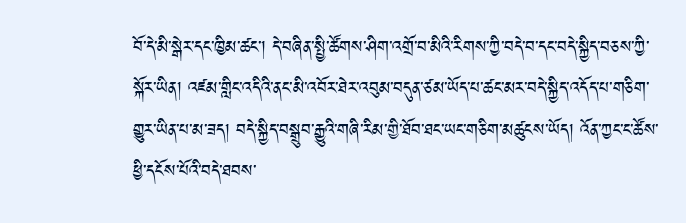བོ་དེ་མི་སྒེར་དང་ཁྱིམ་ཚང་། དེ་བཞིན་སྤྱི་ཚོགས་ཤིག་འགྲོ་བ་མིའི་རིགས་ཀྱི་བདེ་བ་དང་བདེ་སྐྱིད་བཅས་ཀྱི་སྐོར་ཡིན། འཛམ་གླིང་འདིའི་ནང་མི་འབོར་ཐེར་འབུམ་བདུན་ཙམ་ཡོད་པ་ཚང་མར་བདེ་སྐྱིད་འདོད་པ་གཅིག་གྱུར་ཡིན་པ་མ་ཟད། བདེ་སྐྱིད་བསྒྲུབ་རྒྱུའི་གཞི་རིམ་གྱི་ཐོབ་ཐང་ཡང་གཅིག་མཚུངས་ཡོད། འོན་ཀྱང་ང་ཚོས་ཕྱི་དངོས་པོའི་བདེ་ཐབས་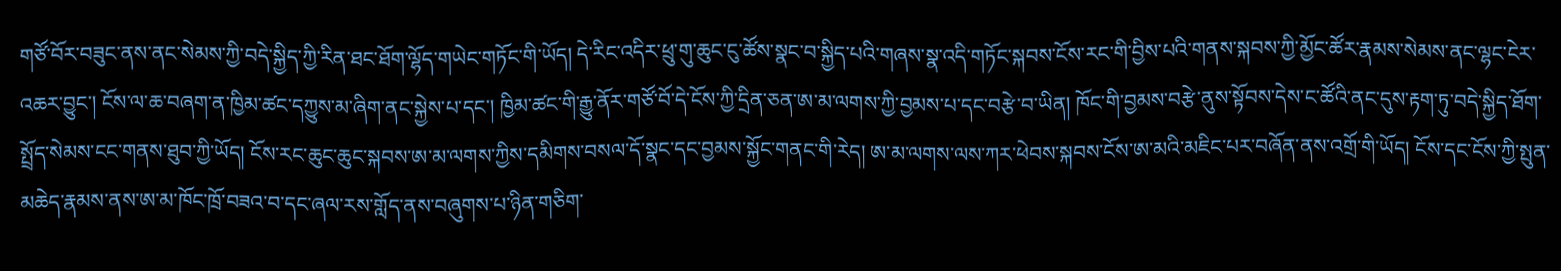གཙོ་བོར་བཟུང་ནས་ནང་སེམས་ཀྱི་བདེ་སྐྱིད་ཀྱི་རིན་ཐང་ཐོག་ལྷོད་གཡེང་གཏོང་གི་ཡོད། དེ་རིང་འདིར་ཕྲུ་གུ་ཆུང་ངུ་ཚོས་སྣང་བ་སྐྱིད་པའི་གཞས་སྣ་འདི་གཏོང་སྐབས་ངོས་རང་གི་བྱིས་པའི་གནས་སྐབས་ཀྱི་མྱོང་ཚོར་རྣམས་སེམས་ནང་ལྷང་ངེར་འཆར་བྱུང་། ངོས་ལ་ཆ་བཞག་ན་ཁྱིམ་ཚང་དཀྱུས་མ་ཞིག་ནང་སྐྱེས་པ་དང་། ཁྱིམ་ཚང་གི་རྒྱུ་ནོར་གཙོ་བོ་དེ་ངོས་ཀྱི་དྲིན་ཅན་ཨ་མ་ལགས་ཀྱི་བྱམས་པ་དང་བརྩེ་བ་ཡིན། ཁོང་གི་བྱམས་བརྩེ་ནུས་སྟོབས་དེས་ང་ཚོའི་ནང་དུས་རྟག་ཏུ་བདེ་སྐྱིད་ཐོག་སྤྲོད་སེམས་ངང་གནས་ཐུབ་ཀྱི་ཡོད། ངོས་རང་ཆུང་ཆུང་སྐབས་ཨ་མ་ལགས་ཀྱིས་དམིགས་བསལ་དོ་སྣང་དང་བྱམས་སྐྱོང་གནང་གི་རེད། ཨ་མ་ལགས་ལས་ཀར་ཕེབས་སྐབས་ངོས་ཨ་མའི་མཇིང་པར་བཞོན་ནས་འགྲོ་གི་ཡོད། ངོས་དང་ངོས་ཀྱི་སྤུན་མཆེད་རྣམས་ནས་ཨ་མ་ཁོང་ཁྲོ་བཟའ་བ་དང་ཞལ་རས་གློད་ནས་བཞུགས་པ་ཉིན་གཅིག་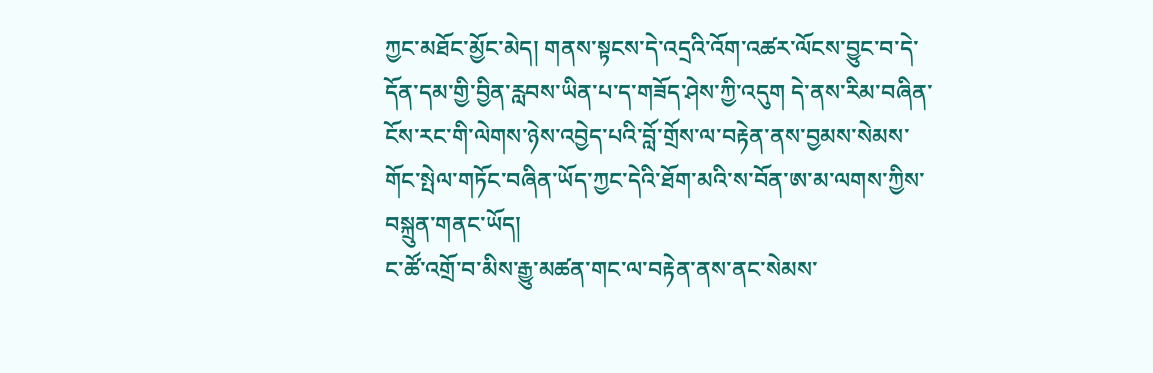ཀྱང་མཐོང་མྱོང་མེད། གནས་སྟངས་དེ་འདྲའི་འོག་འཚར་ལོངས་བྱུང་བ་དེ་དོན་དམ་གྱི་བྱིན་རླབས་ཡིན་པ་ད་གཟོད་ཤེས་ཀྱི་འདུག དེ་ནས་རིམ་བཞིན་ངོས་རང་གི་ལེགས་ཉེས་འབྱེད་པའི་བློ་གྲོས་ལ་བརྟེན་ནས་བྱམས་སེམས་གོང་སྤེལ་གཏོང་བཞིན་ཡོད་ཀྱང་དེའི་ཐོག་མའི་ས་བོན་ཨ་མ་ལགས་ཀྱིས་བསྐྲུན་གནང་ཡོད།
ང་ཚོ་འགྲོ་བ་མིས་རྒྱུ་མཚན་གང་ལ་བརྟེན་ནས་ནང་སེམས་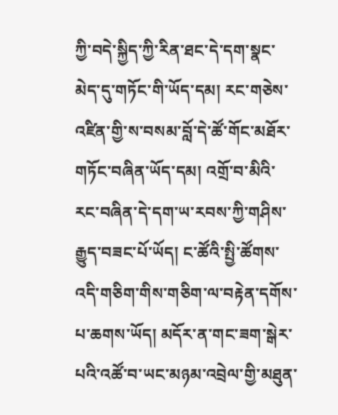ཀྱི་བདེ་སྐྱིད་ཀྱི་རིན་ཐང་དེ་དག་སྣང་མེད་དུ་གཏོང་གི་ཡོད་དམ། རང་གཅེས་འཛིན་གྱི་ས་བསམ་བློ་དེ་ཚོ་གོང་མཐོར་གཏོང་བཞིན་ཡོད་དམ། འགྲོ་བ་མིའི་རང་བཞིན་དེ་དག་ཡ་རབས་ཀྱི་གཤིས་རྒྱུད་བཟང་པོ་ཡོད། ང་ཚོའི་སྤྱི་ཚོགས་འདི་གཅིག་གིས་གཅིག་ལ་བརྟེན་དགོས་པ་ཆགས་ཡོད། མདོར་ན་གང་ཟག་སྒེར་པའི་འཚོ་བ་ཡང་མཉམ་འབྲེལ་གྱི་མཐུན་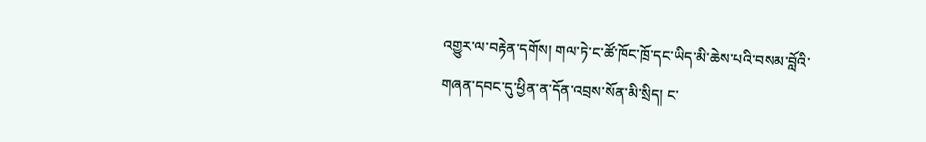འགྱུར་ལ་བརྟེན་དགོས། གལ་ཏེ་ང་ཚོ་ཁོང་ཁྲོ་དང་ཡིད་མི་ཆེས་པའི་བསམ་བློའི་གཞན་དབང་དུ་ཕྱིན་ན་དོན་འབྲས་སོན་མི་སྲིད། ང་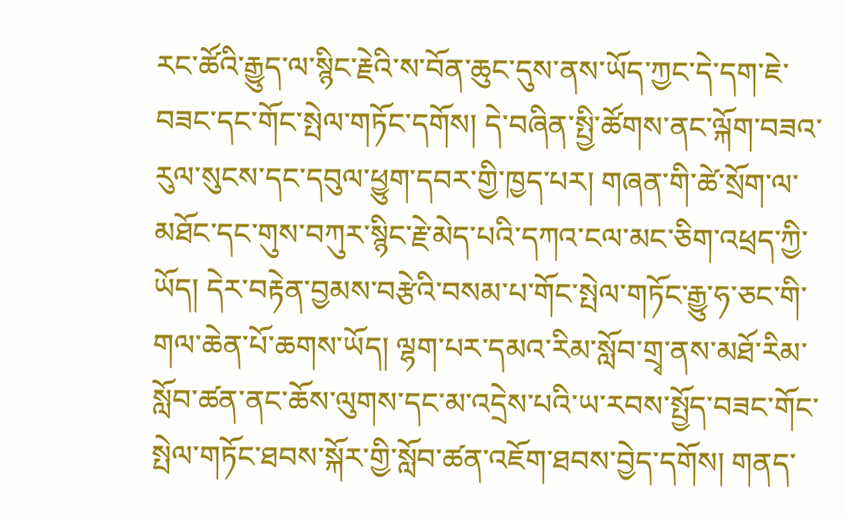རང་ཚོའི་རྒྱུད་ལ་སྙིང་རྗེའི་ས་བོན་ཆུང་དུས་ནས་ཡོད་ཀྱང་དེ་དག་ཇེ་བཟང་དང་གོང་སྤེལ་གཏོང་དགོས། དེ་བཞིན་སྤྱི་ཚོགས་ནང་ལྐོག་བཟའ་རུལ་སུངས་དང་དབུལ་ཕྱུག་དབར་གྱི་ཁྱད་པར། གཞན་གི་ཚེ་སྲོག་ལ་མཐོང་དང་གུས་བཀུར་སྙིང་རྗེ་མེད་པའི་དཀའ་ངལ་མང་ཅིག་འཕྲད་ཀྱི་ཡོད། དེར་བརྟེན་བྱམས་བརྩེའི་བསམ་པ་གོང་སྤེལ་གཏོང་རྒྱུ་ཧ་ཅང་གི་གལ་ཆེན་པོ་ཆགས་ཡོད། ལྷག་པར་དམའ་རིམ་སློབ་གྲྭ་ནས་མཐོ་རིམ་སློབ་ཚན་ནང་ཆོས་ལུགས་དང་མ་འདྲེས་པའི་ཡ་རབས་སྤྱོད་བཟང་གོང་སྤེལ་གཏོང་ཐབས་སྐོར་གྱི་སློབ་ཚན་འཇོག་ཐབས་བྱེད་དགོས། གནད་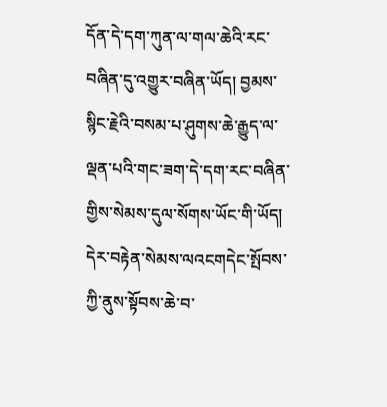དོན་དེ་དག་ཀུན་ལ་གལ་ཆེའི་རང་བཞིན་དུ་འགྱུར་བཞིན་ཡོད། བྱམས་སྙིང་རྗེའི་བསམ་པ་ཤུགས་ཆེ་རྒྱུད་ལ་ལྡན་པའི་གང་ཟག་དེ་དག་རང་བཞིན་གྱིས་སེམས་དུལ་སོགས་ཡོང་གི་ཡོད། དེར་བརྟེན་སེམས་ལའངགདེང་སྤོབས་ཀྱི་ནུས་སྟོབས་ཆེ་བ་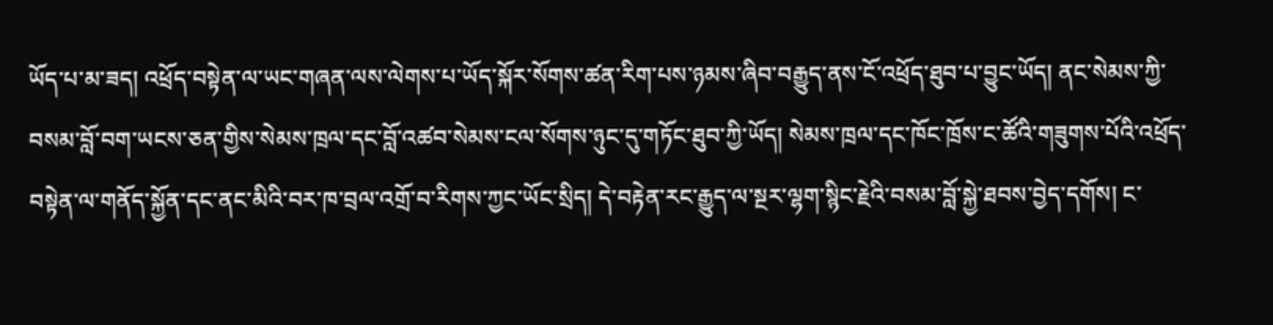ཡོད་པ་མ་ཟད། འཕྲོད་བསྟེན་ལ་ཡང་གཞན་ལས་ལེགས་པ་ཡོད་སྐོར་སོགས་ཚན་རིག་པས་ཉམས་ཞིབ་བརྒྱུད་ནས་ངོ་འཕྲོད་ཐུབ་པ་བྱུང་ཡོད། ནང་སེམས་ཀྱི་བསམ་བློ་བག་ཡངས་ཅན་གྱིས་སེམས་ཁྲལ་དང་བློ་འཚབ་སེམས་ངལ་སོགས་ཉུང་དུ་གཏོང་ཐུབ་ཀྱི་ཡོད། སེམས་ཁྲལ་དང་ཁོང་ཁྲོས་ང་ཚོའི་གཟུགས་པོའི་འཕྲོད་བསྟེན་ལ་གནོད་སྐྱོན་དང་ནང་མིའི་བར་ཁ་བྲལ་འགྲོ་བ་རིགས་ཀྱང་ཡོང་སྲིད། དེ་བརྟེན་རང་རྒྱུད་ལ་སྔར་ལྷག་སྙིང་རྗེའི་བསམ་བློ་སྐྱེ་ཐབས་བྱེད་དགོས། ང་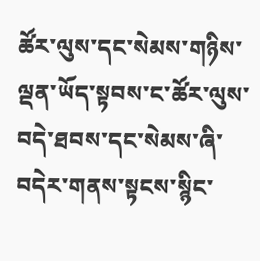ཚོར་ལུས་དང་སེམས་གཉིས་ལྡན་ཡོད་སྟབས་ང་ཚོར་ལུས་བདེ་ཐབས་དང་སེམས་ཞི་བདེར་གནས་སྟངས་སྙིང་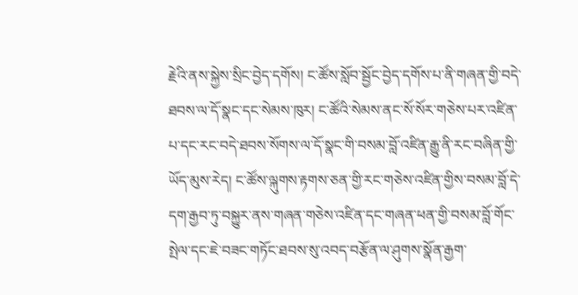རྗེའི་ནས་སྐྱེས་སྲིང་བྱེད་དགོས། ང་ཚོས་སློབ་སྦྱོང་བྱེད་དགོས་པ་ནི་གཞན་གྱི་བདེ་ཐབས་ལ་དོ་སྣང་དང་སེམས་ཁུར། ང་ཚོའི་སེམས་ནང་སོ་སོར་གཅེས་པར་འཛིན་པ་དང་རང་བདེ་ཐབས་སོགས་ལ་དོ་སྣང་གི་བསམ་བློ་འཛིན་རྒྱུ་ནི་རང་བཞིན་གྱི་ཡོད་མུས་རེད། ང་ཚོས་ལྐུགས་རྟགས་ཅན་གྱི་རང་གཅེས་འཛིན་གྱིས་བསམ་བློ་དེ་དག་རྒྱབ་ཏུ་བསྐྱུར་ནས་གཞན་གཅེས་འཛིན་དང་གཞན་ཕན་གྱི་བསམ་བློ་གོང་སྤེལ་དང་ཇེ་བཟང་གཏོང་ཐབས་སུ་འབད་བརྩོན་ལ་ཤུགས་སྣོན་རྒྱག་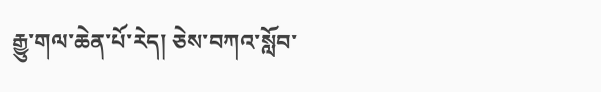རྒྱུ་གལ་ཆེན་པོ་རེད། ཅེས་བཀའ་སློབ་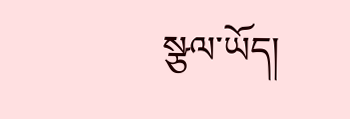སྩལ་ཡོད།